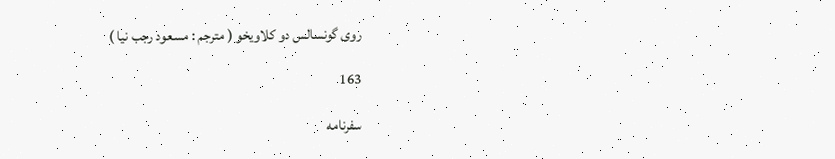روى گونسالس دو كلاويخو ( مترجم : مسعود رجب نيا )

163

سفرنامه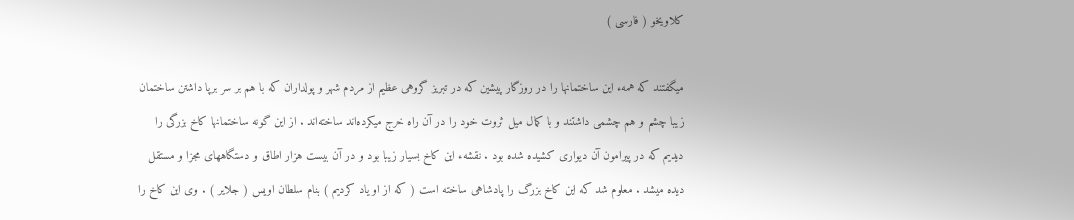كلاويخو ( فارسى )

ميگفتند كه همهء اين ساختمانها را در روزگار پيشين كه در تبريز گروهى عظيم از مردم شهر و پولداران كه با هم بر سر برپا داشتن ساختمان زيبا چشم و هم چشمى داشتند و با كمال ميل ثروت خود را در آن راه خرج ميكرده‌اند ساخته‌اند . از اين گونه ساختمانها كاخ بزرگى را ديديم كه در پيرامون آن ديوارى كشيده شده بود . نقشهء اين كاخ بسيار زيبا بود و در آن بيست هزار اطاق و دستگاههاى مجزا و مستقل ديده ميشد . معلوم شد كه اين كاخ بزرگ را پادشاهى ساخته است ( كه از او ياد كرديم ) بنام سلطان اويس ( جلاير ) . وى اين كاخ را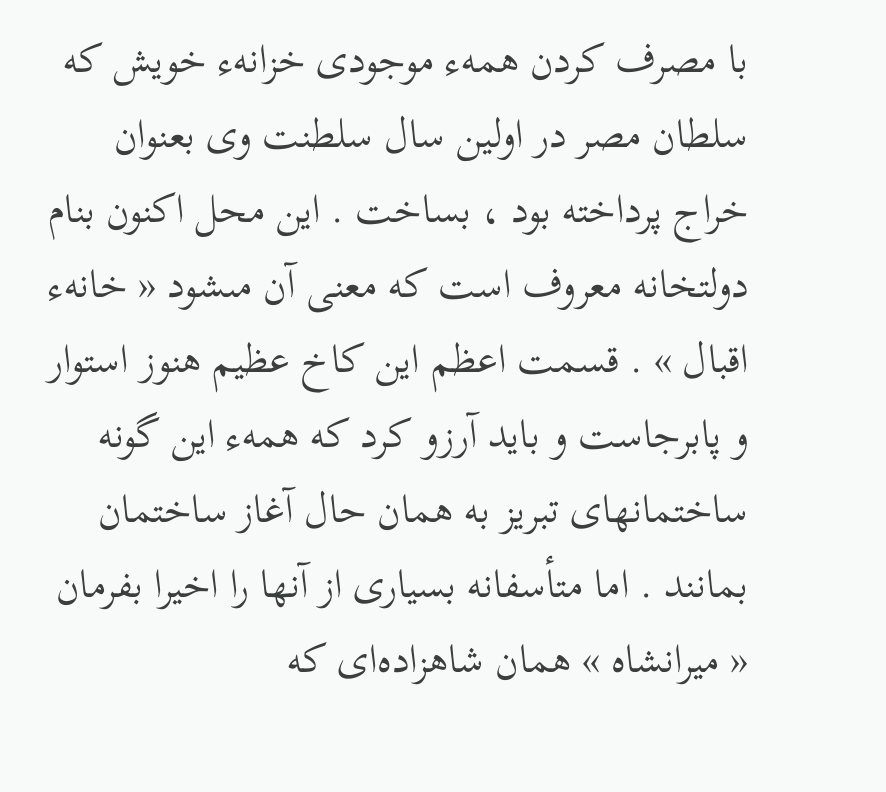با مصرف كردن همهء موجودى خزانهء خويش كه سلطان مصر در اولين سال سلطنت وى بعنوان خراج پرداخته بود ، بساخت . اين محل اكنون بنام دولتخانه معروف است كه معنى آن مىشود « خانهء اقبال » . قسمت اعظم اين كاخ عظيم هنوز استوار و پابرجاست و بايد آرزو كرد كه همهء اين گونه ساختمانهاى تبريز به همان حال آغاز ساختمان بمانند . اما متأسفانه بسيارى از آنها را اخيرا بفرمان « ميرانشاه » همان شاهزاده‌اى كه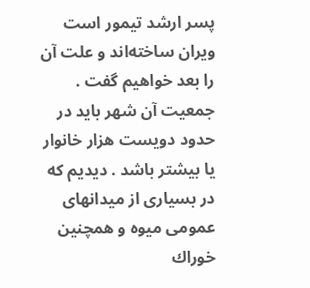پسر ارشد تيمور است ويران ساخته‌اند و علت آن را بعد خواهيم گفت . جمعيت آن شهر بايد در حدود دويست هزار خانوار يا بيشتر باشد . ديديم كه در بسيارى از ميدانهاى عمومى ميوه و همچنين خوراك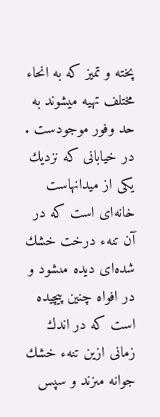پخته و تميز كه به انحاء مختلف تهيه ميشوند به حد وفور موجودست . در خيابانى كه نزديك يكى از ميدانهاست خانه‌اى است كه در آن تنهء درخت خشك شده‌اى ديده مىشود و در افواه چنين پيچيده است كه در اندك زمانى ازين تنهء خشك جوانه مىزند و سپس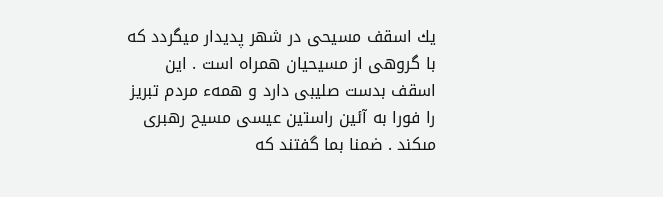يك اسقف مسيحى در شهر پديدار ميگردد كه با گروهى از مسيحيان همراه است . اين اسقف بدست صليبى دارد و همهء مردم تبريز را فورا به آئين راستين عيسى مسيح رهبرى مىكند . ضمنا بما گفتند كه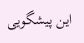اين پيشگويى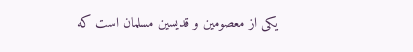يكى از معصومين و قديسين مسلمان است كه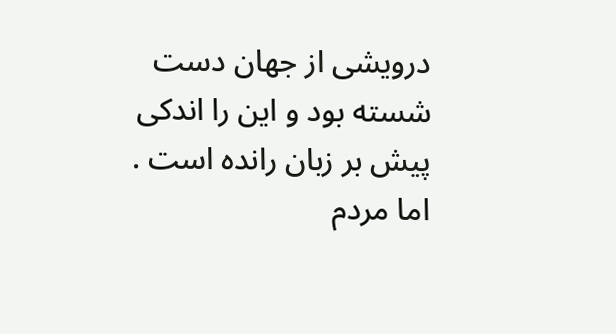درويشى از جهان دست شسته بود و اين را اندكى پيش بر زبان رانده است . اما مردم